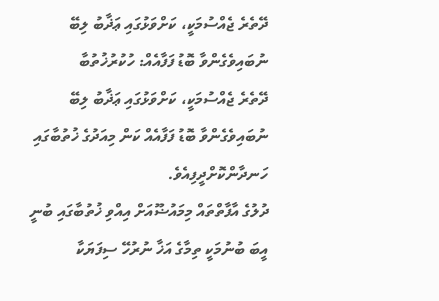ދޭތެރެ ޖެއްސުމަކީ، ކަށްވަޅުގައި ޢަޛާބު ލިބޭ ނުބައިވެގެންވާ ބޮޑު ފަފާއެއް: ހުކުރުޚުތުބާ
ދޭތެރެ ޖެއްސުމަކީ، ކަށްވަޅުގައި ޢަޛާބު ލިބޭ ނުބައިވެގެންވާ ބޮޑު ފަފާއެއް ކަން މިއަދުގެ ޚުތުބާގައި ހަނދާންކޮށްދީފިއެވެ.
ދުލުގެ އާފާތްތައް މިމައުޟޫއަށް އިއްވި ޚުތުބާގައި ބުނީ އީބަ ބުނުމަކީ ތިމާގެ އަޚާ ނުރުހޭ ސިފަޔަކާ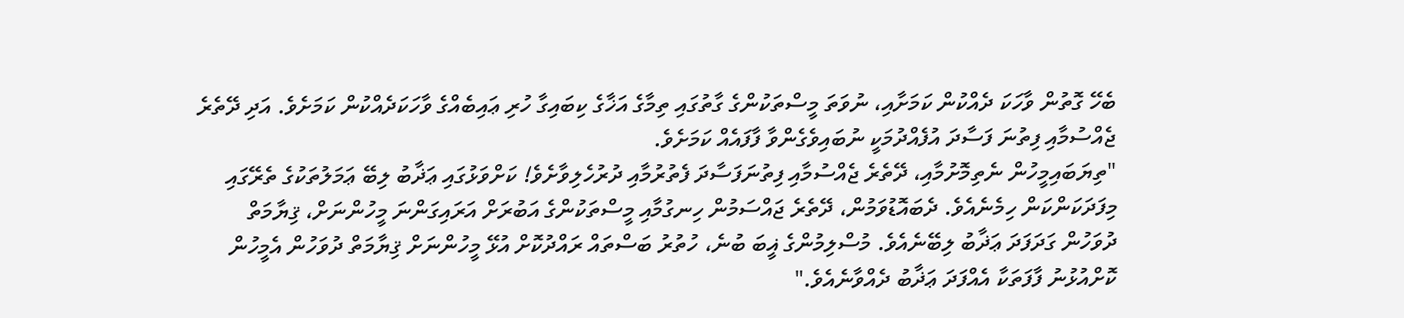ބެހޭ ގޮތުން ވާހަކަ ދެއްކުން ކަމަށާއި، ނުވަތަ މީސްތަކުންގެ ގާތުގައި ތިމާގެ އަޚާގެ ކިބައިގާ ހުރި ޢައިބެއްގެ ވާހަކަދެއްކުން ކަމަށެވެ. އަދި ދޭތެރެ ޖެއްސުމާއި ފިތުނަ ފަސާދަ އުފެއްދުމަކީ ނުބައިވެގެންވާ ފާފައެއް ކަމަށެވެ.
"ތިޔަބައިމީހުން ނެތިމޮށުމާއި، ދޭތެރެ ޖެއްސުމާއި ފިތުނަފަސާދަ ފެތުރުމާއި ދުރުހެލިވާށެވެ! ކަށްވަޅުގައި ޢަޛާބު ލިބޭ ޢަމަލުތަކުގެ ތެރޭގައި މިފަދަކަންކަން ހިމެނެއެވެ. ދެބައޮޑުވަމުން، ދޭތެރެ ޖައްސަމުން ހިނގުމާއި މީސްތަކުންގެ އަބުރަށް އަރައިގަންނަ މީހުންނަށް، ޤިޔާމަތް ދުވަހުން ގަދަފަދަ ޢަޛާބު ލިބޭނެއެވެ. މުސްލިމުންގެ ޣީބަ ބުނެ، ހުތުރު ބަސްތައް ރައްދުކޮށް އުޅޭ މީހުންނަށް ޤިޔާމަތް ދުވަހުން އެމީހުން ކޮށްއުޅުނު ފާފަތަކާ އެއްފަދަ ޢަޛާބު ދެއްވާނެއެވެ."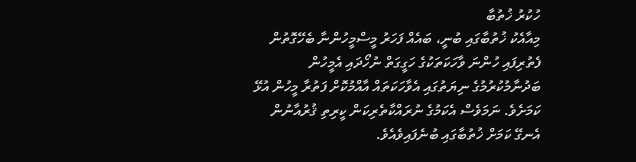ހުކުރު ޚުތުބާ
މިއާއެކު ޚުތުބާގައި ބުނީ، ބައެއް ފަހަރު މީސްމީހުންނާ ބެހޭގޮތުން ފެތުރިފައި ހުންނަ ވާހަކަތަކުގެ ހަގީގަތް ނުހޯދައި އެމީހުން ބަދުނާމުކުރުމުގެ ނިޔަތުގައި އެވާހަކަތައް އާއްމުކޮށް ފަތުރާ މީހުން އުޅޭ ކަމަށެވެ. ނަމަވެސް އެކަމުގެ ނުރައްކާތެރިކަން ކީރިތި ޤުރުއާނުން އެނގޭ ކަމަށް ޚުތުބާގައި ބުނެފައިވެއެވެ.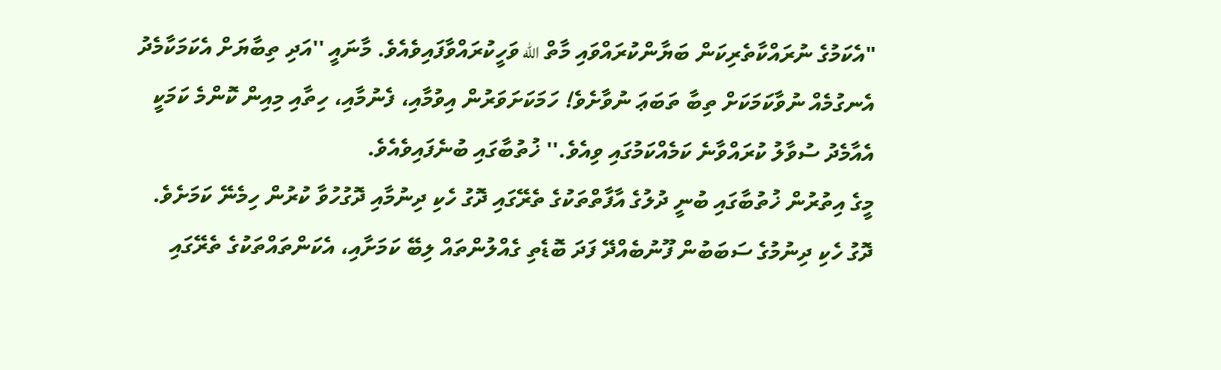"އެކަމުގެ ނުރައްކާތެރިކަން ބަޔާންކުރައްވައި މާތް الله ވަހީކުރައްވާފައިވެއެވެ. މާނައީ ''އަދި ތިބާޔަށް އެކަމަކާމެދު އެނގުމެއް ނުވާކަމަކަށް ތިބާ ތަބަޢަ ނުވާށެވެ! ހަމަކަށަވަރުން އިވުމާއި، ފެނުމާއި، ހިތާއި މިއިން ކޮންމެ ކަމަކީ އެއާމެދު ސުވާލު ކުރައްވާނެ ކަމެއްކަމުގައި ވިއެވެ.'' ޚުތުބާގައި ބުނެފައިވެއެވެ.
މީގެ އިތުރުން ޚުތުބާގައި ބުނީ ދުލުގެ އާފާތްތަކުގެ ތެރޭގައި ދޮގު ހެކި ދިނުމާއި ދޮގުހުވާ ކުރުން ހިމެނޭ ކަމަށެވެ.
ދޮގު ހެކި ދިނުމުގެ ސަބަބުން ފޫނުބެއްދޭ ފަދަ ބޮޑެތި ގެއްލުންތައް ލިބޭ ކަމަށާއި، އެކަންތައްތަކުގެ ތެރޭގައި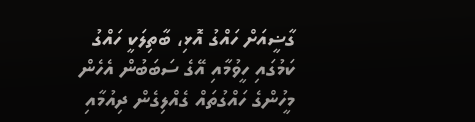ގާޟީއަށް ހައްގު އޮޅި، ބާތިލަކީ ހައްގު ކަމުގައި ހީވުމާއި އޭގެ ސަބަބުން އެހެން މީހުންގެ ހައްގުތައް ގެއްލިގެން ދިއުމާއި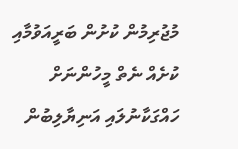މުޖުރިމުން ކުށުން ބަރީއަވުމާއި ކުށެއް ނެތް މީހުންނަށް ހައްގަކާނުލައި އަނިޔާލިބުން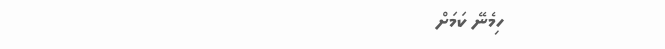ހިމެނޭ ކަމަށް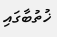ޚުތުބާގައި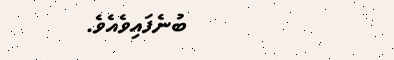ބުނެފައިވެއެވެ.